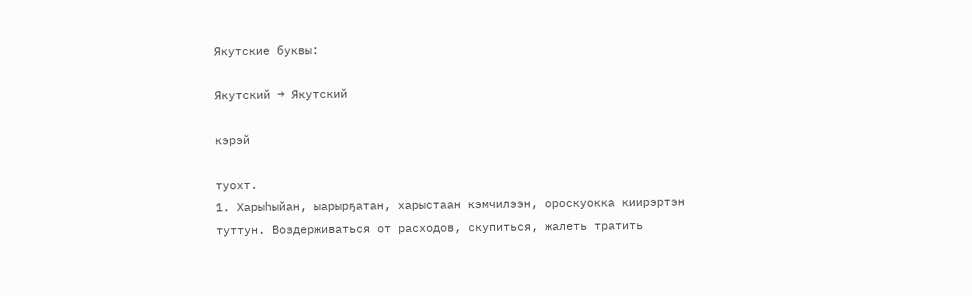Якутские буквы:

Якутский → Якутский

кэрэй

туохт.
1. Харыһыйан, ыарырҕатан, харыстаан кэмчилээн, ороскуокка киирэртэн туттун. Воздерживаться от расходов, скупиться, жалеть тратить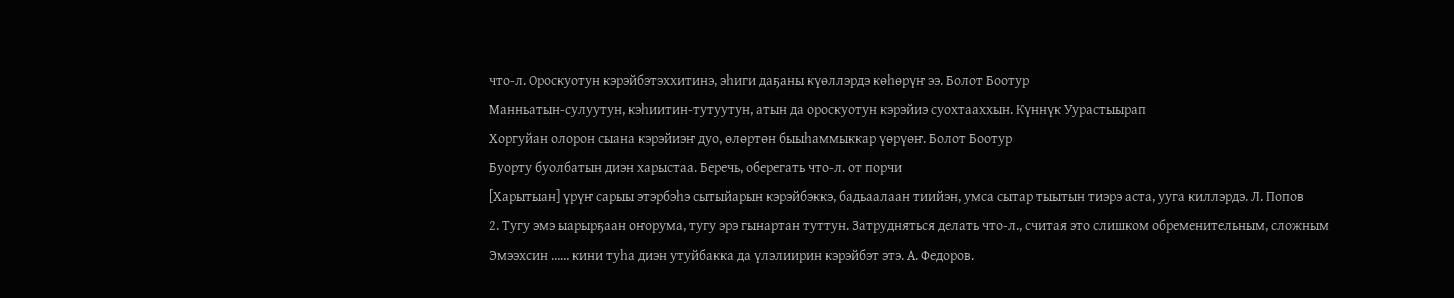что-л. Ороскуотун кэрэйбэтэххитинэ, эһиги даҕаны күөллэрдэ көһөрүҥ ээ. Болот Боотур
Манньатын-сулуутун, кэһиитин-тутуутун, атын да ороскуотун кэрэйиэ суохтааххын. Күннүк Уурастыырап
Хоргуйан олорон сыана кэрэйиэҥ дуо, өлөртөн быыһаммыккар үөрүөҥ. Болот Боотур
Буорту буолбатын диэн харыстаа. Беречь, оберегать что-л. от порчи
[Харытыан] үрүҥ сарыы этэрбэһэ сытыйарын кэрэйбэккэ, бадьаалаан тиийэн, умса сытар тыытын тиэрэ аста, ууга киллэрдэ. Л. Попов
2. Тугу эмэ ыарырҕаан оҥорума, тугу эрэ гынартан туттун. Затрудняться делать что-л., считая это слишком обременительным, сложным
Эмээхсин …… кини туһа диэн утуйбакка да үлэлиирин кэрэйбэт этэ. А. Федоров.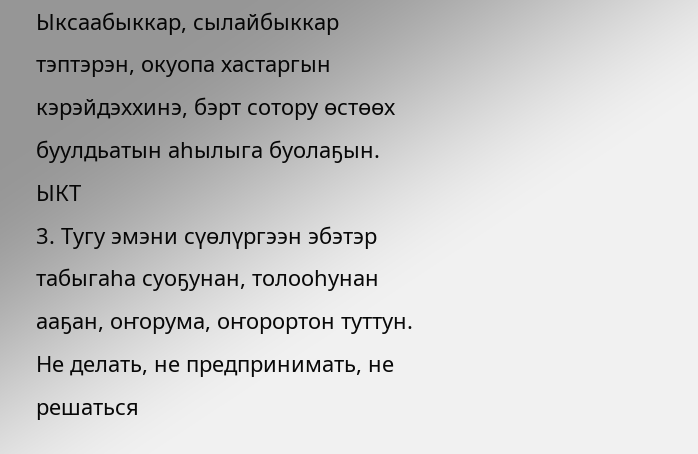Ыксаабыккар, сылайбыккар тэптэрэн, окуопа хастаргын кэрэйдэххинэ, бэрт сотору өстөөх буулдьатын аһылыга буолаҕын. ЫКТ
3. Тугу эмэни сүөлүргээн эбэтэр табыгаһа суоҕунан, толооһунан ааҕан, оҥорума, оҥорортон туттун. Не делать, не предпринимать, не решаться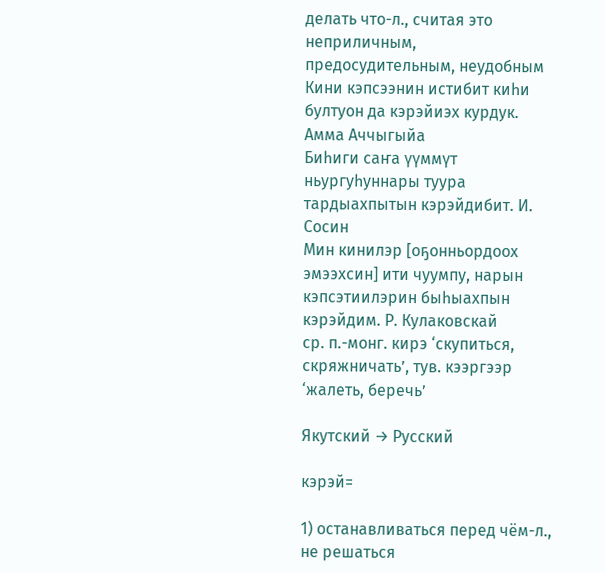делать что-л., считая это неприличным, предосудительным, неудобным
Кини кэпсээнин истибит киһи бултуон да кэрэйиэх курдук. Амма Аччыгыйа
Биһиги саҥа үүммүт ньургуһуннары туура тардыахпытын кэрэйдибит. И. Сосин
Мин кинилэр [оҕонньордоох эмээхсин] ити чуумпу, нарын кэпсэтиилэрин быһыахпын кэрэйдим. Р. Кулаковскай
ср. п.-монг. кирэ ‘скупиться, скряжничать’, тув. кээргээр ‘жалеть, беречь’

Якутский → Русский

кэрэй=

1) останавливаться перед чём-л., не решаться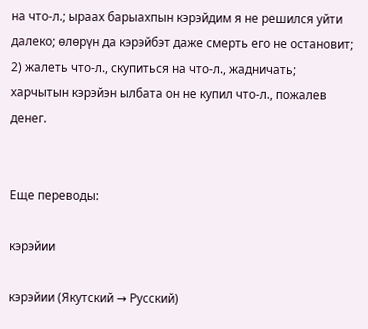на что-л.; ыраах барыахпын кэрэйдим я не решился уйти далеко; өлөрүн да кэрэйбэт даже смерть его не остановит; 2) жалеть что-л., скупиться на что-л., жадничать; харчытын кэрэйэн ылбата он не купил что-л., пожалев денег.


Еще переводы:

кэрэйии

кэрэйии (Якутский → Русский)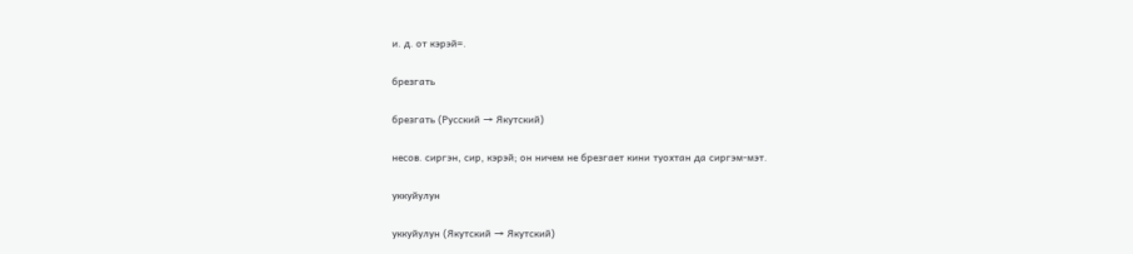и. д. от кэрэй=.

брезгать

брезгать (Русский → Якутский)

несов. сиргэн, сир, кэрэй; он ничем не брезгает кини туохтан да сиргэм-мэт.

уккуйулун

уккуйулун (Якутский → Якутский)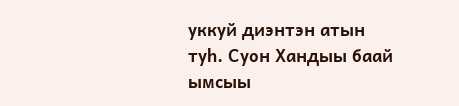уккуй диэнтэн атын
туһ. Суон Хандыы баай ымсыы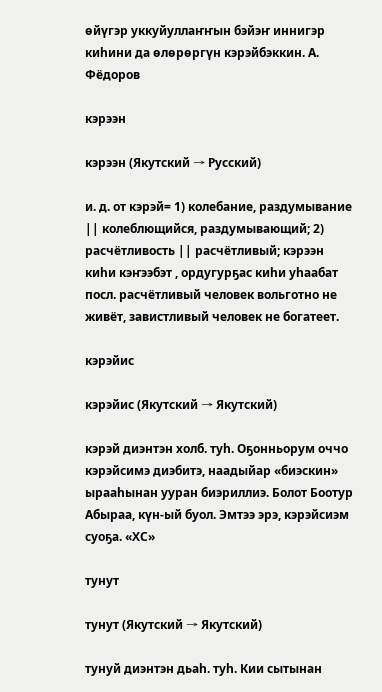өйүгэр уккуйуллаҥҥын бэйэҥ иннигэр киһини да өлөрөргүн кэрэйбэккин. А. Фёдоров

кэрээн

кэрээн (Якутский → Русский)

и. д. от кэрэй= 1) колебание, раздумывание || колеблющийся, раздумывающий; 2) расчётливость || расчётливый; кэрээн киһи кэҥээбэт , ордугурҕас киһи уһаабат посл. расчётливый человек вольготно не живёт, завистливый человек не богатеет.

кэрэйис

кэрэйис (Якутский → Якутский)

кэрэй диэнтэн холб. туһ. Оҕонньорум оччо кэрэйсимэ диэбитэ, наадыйар «биэскин» ырааһынан ууран биэриллиэ. Болот Боотур
Абыраа, күн-ый буол. Эмтээ эрэ, кэрэйсиэм суоҕа. «ХС»

тунут

тунут (Якутский → Якутский)

тунуй диэнтэн дьаһ. туһ. Кии сытынан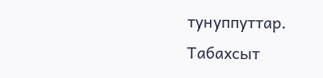тунуппуттар. Табахсыт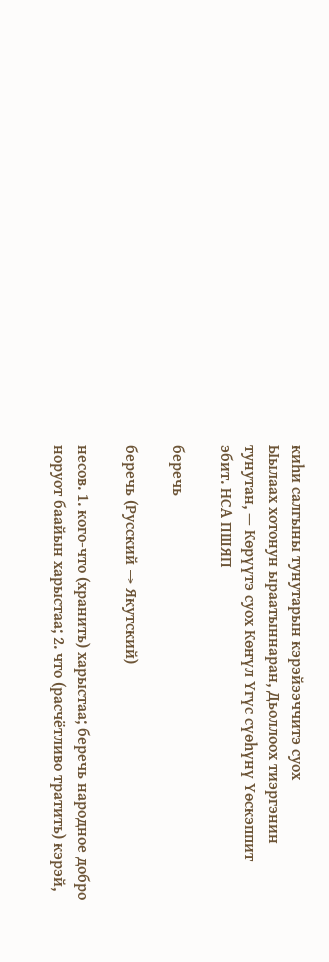киһи салгыны тунутарын кэрэйээччитэ суох
Ыылаах хотонун ыраатыннаран, Дьоллоох тиэргэнин тунутан, — Көрүүтэ суох Көҥүл Үгүс сүөһүнү Үөскэппит эбит. НСА ПШЯП

беречь

беречь (Русский → Якутский)

несов. 1. кого-что (хранить) харыстаа; беречь народное добро норуот баайын харыстаа; 2. что (расчётливо тратить) кэрэй,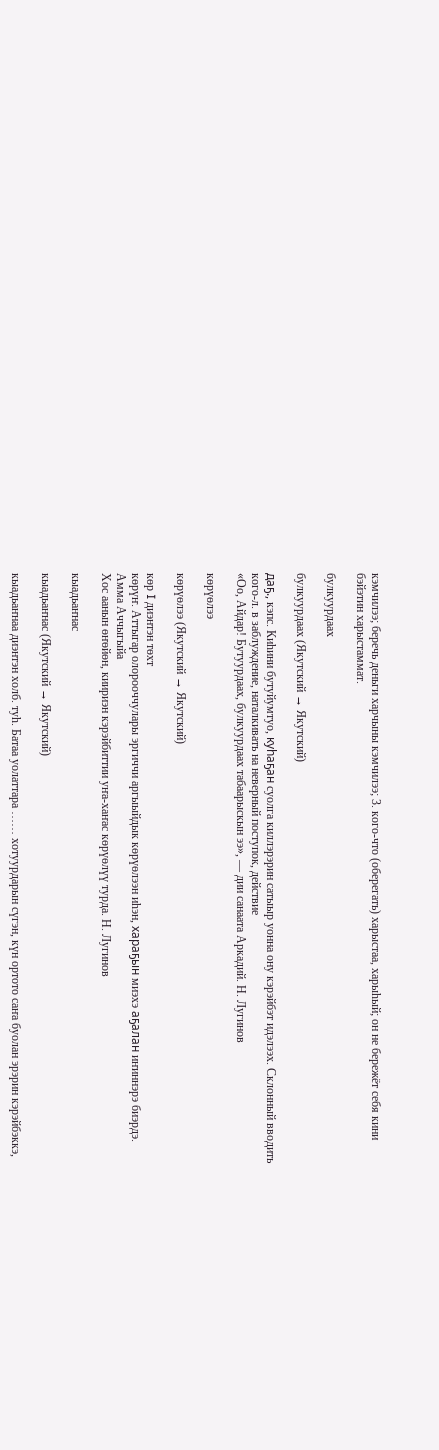кэмчилээ; беречь деньги харчыны кэмчилээ; 3. кого-что (оберегать) харыстаа, харыһый; он не бережёт себя кини бэйэтин харыстаммат.

булкуурдаах

булкуурдаах (Якутский → Якутский)

даҕ., кэпс. Киһини бутуйумтуо, куһаҕан суолга киллэрэрин сатыыр уонна ону кэрэйбэт идэлээх. Склонный вводить кого-л. в заблуждение, наталкивать на неверный поступок, действие
«Оо, Айдар! Бутуурдаах, булкуурдаах табаарыскын ээ», — дии санаата Аркадий. Н. Лугинов

көрүөлээ

көрүөлээ (Якутский → Якутский)

көр I диэнтэн төхт
көрүҥ. Аттыгар олорооччулары эргиччи аргыыйдык көрүөлээн иһэн, хараҕын миэхэ аҕалан иҥиннэрэ биэрдэ. Амма Аччыгыйа
Хос аанын өҥөйөн, киириэн кэрэйбиттии уҥа-хаҥас көрүөлүү турда. Н. Лугинов

кыадьаҥнас

кыадьаҥнас (Якутский → Якутский)

кыадьаҥнаа диэнтэн холб. туһ. Батаа уолаттара …… хотуурдарын сүгэн, күн ортото саҥа буолан эрэрин кэрэйбэккэ,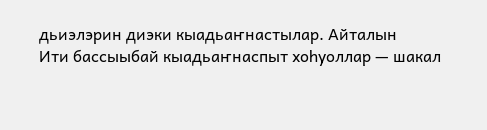дьиэлэрин диэки кыадьаҥнастылар. Айталын
Ити бассыыбай кыадьаҥнаспыт хоһуоллар — шакал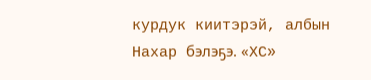курдук киитэрэй, албын Нахар бэлэҕэ. «ХС»